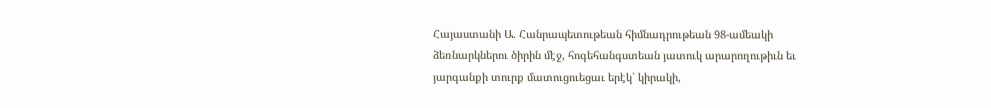Հայաստանի Ա. Հանրապետութեան հիմնադրութեան 98-ամեակի ձեռնարկներու ծիրին մէջ, հոգեհանգստեան յատուկ արարողութիւն եւ յարգանքի տուրք մատուցուեցաւ երէկ` կիրակի,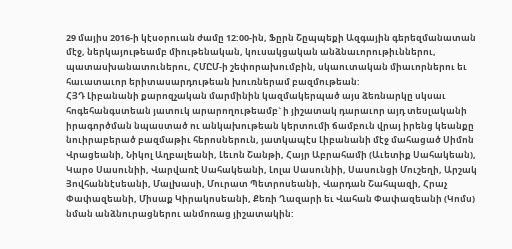29 մայիս 2016-ի կէսօրուան ժամը 12:00-ին, Ֆըրն Շըպպեքի Ազգային գերեզմանատան մէջ, ներկայութեամբ միութենական, կուսակցական անձնաւորութիւններու, պատասխանատուներու, ՀՄԸՄ-ի շեփորախումբին, սկաուտական միաւորներու եւ հաւատաւոր երիտասարդութեան խուռներամ բազմութեան:
ՀՅԴ Լիբանանի քարոզչական մարմինին կազմակերպած այս ձեռնարկը սկսաւ հոգեհանգստեան յատուկ արարողութեամբ` ի յիշատակ դարաւոր այդ տեսլականի իրագործման նպաստած ու անկախութեան կերտումի ճամբուն վրայ իրենց կեանքը նուիրաբերած բազմաթիւ հերոսներուն, յատկապէս Լիբանանի մէջ մահացած Սիմոն Վրացեանի, Նիկոլ Աղբալեանի, Լեւոն Շանթի, Հայր Աբրահամի (Աւետիք Սահակեան), Կարօ Սասունիի, Վարվառէ Սահակեանի, Լոլա Սասունիի, Սասունցի Մուշեղի, Արշակ Յովհաննէսեանի, Մալխասի, Մուրատ Պետրոսեանի, Վարդան Շահպազի, Հրաչ Փափազեանի, Միսաք Կիրակոսեանի, Քեռի Ղազարի եւ Վահան Փափազեանի (Կոմս) նման անձնուրացներու անմոռաց յիշատակին: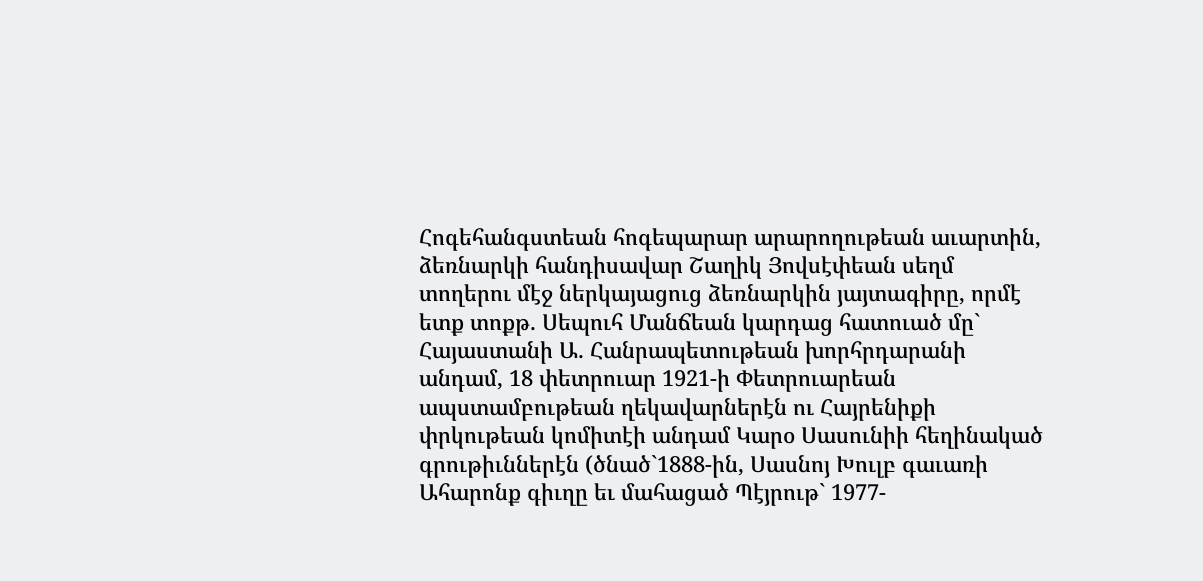Հոգեհանգստեան հոգեպարար արարողութեան աւարտին, ձեռնարկի հանդիսավար Շաղիկ Յովսէփեան սեղմ տողերու մէջ ներկայացուց ձեռնարկին յայտագիրը, որմէ ետք տոքթ. Սեպուհ Մանճեան կարդաց հատուած մը` Հայաստանի Ա. Հանրապետութեան խորհրդարանի անդամ, 18 փետրուար 1921-ի Փետրուարեան ապստամբութեան ղեկավարներէն ու Հայրենիքի փրկութեան կոմիտէի անդամ Կարօ Սասունիի հեղինակած գրութիւններէն (ծնած`1888-ին, Սասնոյ Խուլբ գաւառի Ահարոնք գիւղը եւ մահացած Պէյրութ` 1977-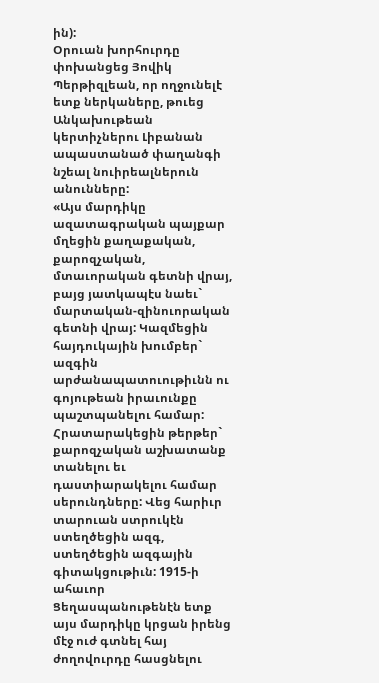ին):
Օրուան խորհուրդը փոխանցեց Յովիկ Պերթիզլեան, որ ողջունելէ ետք ներկաները, թուեց Անկախութեան կերտիչներու Լիբանան ապաստանած փաղանգի նշեալ նուիրեալներուն անունները:
«Այս մարդիկը ազատագրական պայքար մղեցին քաղաքական, քարոզչական, մտաւորական գետնի վրայ, բայց յատկապէս նաեւ` մարտական-զինուորական գետնի վրայ: Կազմեցին հայդուկային խումբեր` ազգին արժանապատուութիւնն ու գոյութեան իրաւունքը պաշտպանելու համար: Հրատարակեցին թերթեր` քարոզչական աշխատանք տանելու եւ դաստիարակելու համար սերունդները: Վեց հարիւր տարուան ստրուկէն ստեղծեցին ազգ, ստեղծեցին ազգային գիտակցութիւն: 1915-ի ահաւոր Ցեղասպանութենէն ետք այս մարդիկը կրցան իրենց մէջ ուժ գտնել հայ ժողովուրդը հասցնելու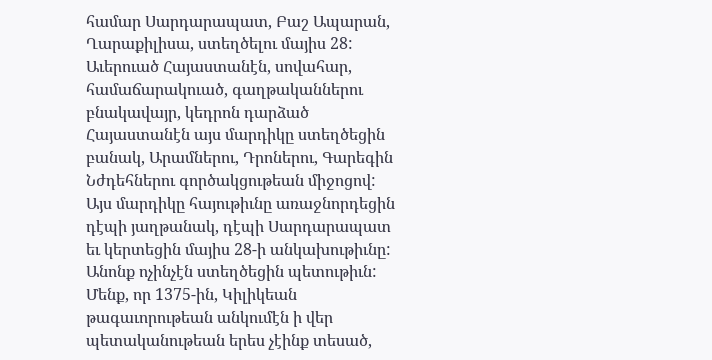համար Սարդարապատ, Բաշ Ապարան, Ղարաքիլիսա, ստեղծելու մայիս 28: Աւերուած Հայաստանէն, սովահար, համաճարակուած, գաղթականներու բնակավայր, կեդրոն դարձած Հայաստանէն այս մարդիկը ստեղծեցին բանակ, Արամներու, Դրոներու, Գարեգին Նժդեհներու գործակցութեան միջոցով: Այս մարդիկը հայութիւնը առաջնորդեցին դէպի յաղթանակ, դէպի Սարդարապատ եւ կերտեցին մայիս 28-ի անկախութիւնը: Անոնք ոչինչէն ստեղծեցին պետութիւն: Մենք, որ 1375-ին, Կիլիկեան թագաւորութեան անկումէն ի վեր պետականութեան երես չէինք տեսած,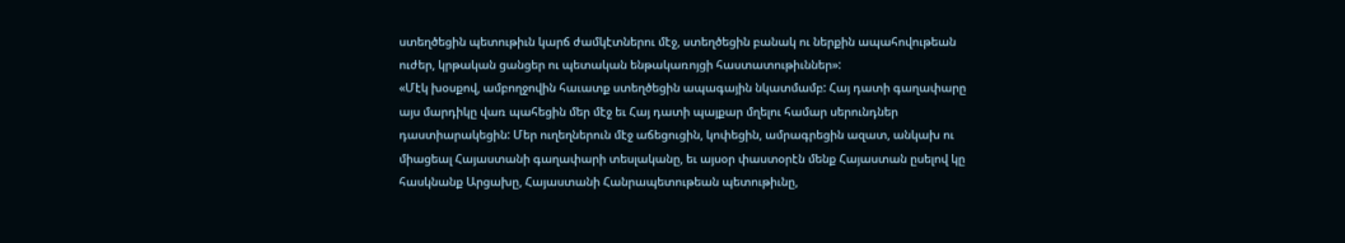ստեղծեցին պետութիւն կարճ ժամկէտներու մէջ, ստեղծեցին բանակ ու ներքին ապահովութեան ուժեր, կրթական ցանցեր ու պետական ենթակառոյցի հաստատութիւններ»:
«Մէկ խօսքով, ամբողջովին հաւատք ստեղծեցին ապագային նկատմամբ: Հայ դատի գաղափարը այս մարդիկը վառ պահեցին մեր մէջ եւ Հայ դատի պայքար մղելու համար սերունդներ դաստիարակեցին: Մեր ուղեղներուն մէջ աճեցուցին, կոփեցին, ամրագրեցին ազատ, անկախ ու միացեալ Հայաստանի գաղափարի տեսլականը, եւ այսօր փաստօրէն մենք Հայաստան ըսելով կը հասկնանք Արցախը, Հայաստանի Հանրապետութեան պետութիւնը,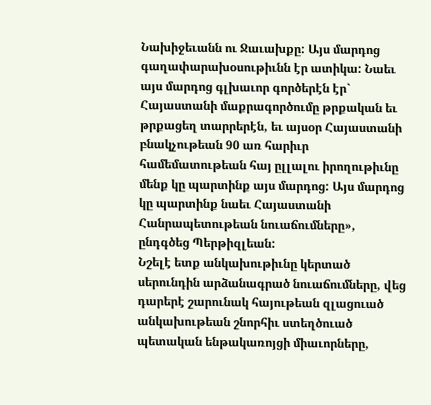Նախիջեւանն ու Ջաւախքը: Այս մարդոց գաղափարախօսութիւնն էր ատիկա: Նաեւ այս մարդոց գլխաւոր գործերէն էր` Հայաստանի մաքրագործումը թրքական եւ թրքացեղ տարրերէն, եւ այսօր Հայաստանի բնակչութեան 90 առ հարիւր համեմատութեան հայ ըլլալու իրողութիւնը մենք կը պարտինք այս մարդոց: Այս մարդոց կը պարտինք նաեւ Հայաստանի Հանրապետութեան նուաճումները», ընդգծեց Պերթիզլեան:
Նշելէ ետք անկախութիւնը կերտած սերունդին արձանագրած նուաճումները, վեց դարերէ շարունակ հայութեան զլացուած անկախութեան շնորհիւ ստեղծուած պետական ենթակառոյցի միաւորները,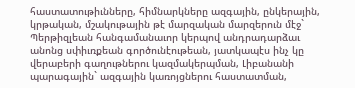հաստատութիւնները, հիմնարկները ազգային, ընկերային, կրթական, մշակութային թէ մարզական մարզերուն մէջ` Պերթիզլեան հանգամանաւոր կերպով անդրադարձաւ անոնց սփիւռքեան գործունէութեան, յատկապէս ինչ կը վերաբերի գաղութներու կազմակերպման, Լիբանանի պարագային` ազգային կառոյցներու հաստատման,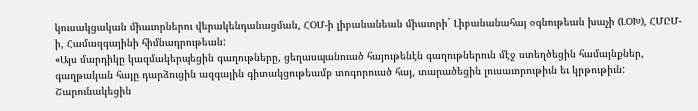կուսակցական միաւորներու վերակենդանացման, ՀՕՄ-ի լիբանանեան միաւորի` Լիբանանահայ օգնութեան խաչի (ԼՕԽ), ՀՄԸՄ-ի, Համազգայինի հիմնադրութեան:
«Այս մարդիկը կազմակերպեցին գաղութները, ցեղասպանուած հայութենէն գաղութներուն մէջ ստեղծեցին համայնքներ, գաղթական հայը դարձուցին ազգային գիտակցութեամբ տոգորուած հայ, տարածեցին լուսաւորութիւն եւ կրթութիւն: Շարունակեցին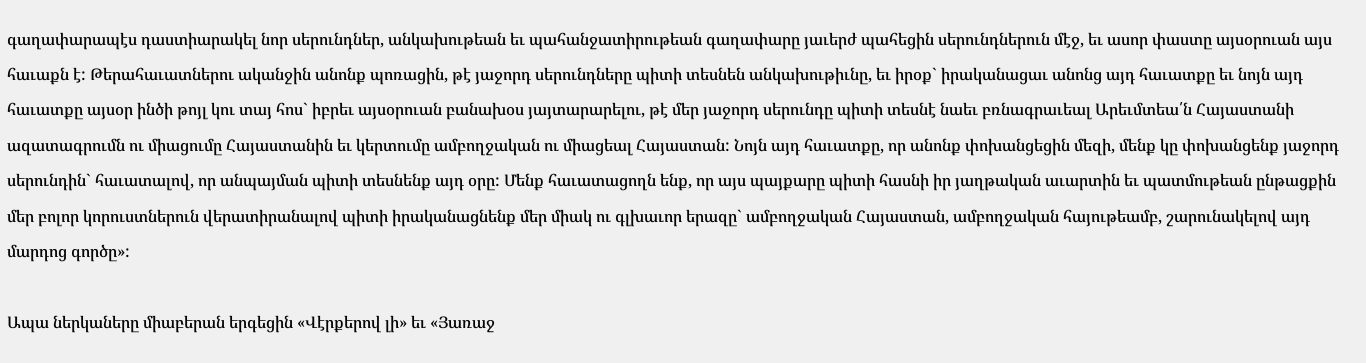գաղափարապէս դաստիարակել նոր սերունդներ, անկախութեան եւ պահանջատիրութեան գաղափարը յաւերժ պահեցին սերունդներուն մէջ, եւ ասոր փաստը այսօրուան այս հաւաքն է: Թերահաւատներու ականջին անոնք պոռացին, թէ յաջորդ սերունդները պիտի տեսնեն անկախութիւնը, եւ իրօք` իրականացաւ անոնց այդ հաւատքը եւ նոյն այդ հաւատքը այսօր ինծի թոյլ կու տայ հոս` իբրեւ այսօրուան բանախօս յայտարարելու, թէ մեր յաջորդ սերունդը պիտի տեսնէ նաեւ բռնագրաւեալ Արեւմտեա՛ն Հայաստանի ազատագրումն ու միացումը Հայաստանին եւ կերտումը ամբողջական ու միացեալ Հայաստան: Նոյն այդ հաւատքը, որ անոնք փոխանցեցին մեզի, մենք կը փոխանցենք յաջորդ սերունդին` հաւատալով, որ անպայման պիտի տեսնենք այդ օրը: Մենք հաւատացողն ենք, որ այս պայքարը պիտի հասնի իր յաղթական աւարտին եւ պատմութեան ընթացքին մեր բոլոր կորուստներուն վերատիրանալով պիտի իրականացնենք մեր միակ ու գլխաւոր երազը` ամբողջական Հայաստան, ամբողջական հայութեամբ, շարունակելով այդ մարդոց գործը»:

Ապա ներկաները միաբերան երգեցին «Վէրքերով լի» եւ «Յառաջ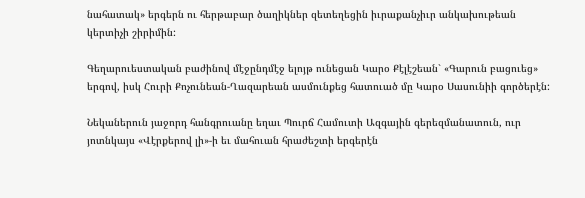նահատակ» երգերն ու հերթաբար ծաղիկներ զետեղեցին իւրաքանչիւր անկախութեան կերտիչի շիրիմին:

Գեղարուեստական բաժինով մէջընդմէջ ելոյթ ունեցան Կարօ Քէլէշեան` «Գարուն բացուեց» երգով, իսկ Հուրի Քոչունեան-Ղազարեան ասմունքեց հատուած մը Կարօ Սասունիի գործերէն:

Նեկաներուն յաջորդ հանգրուանը եղաւ Պուրճ Համուտի Ազգային գերեզմանատուն, ուր յոտնկայս «Վէրքերով լի»-ի եւ մահուան հրաժեշտի երգերէն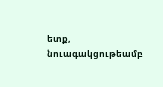ետք, նուագակցութեամբ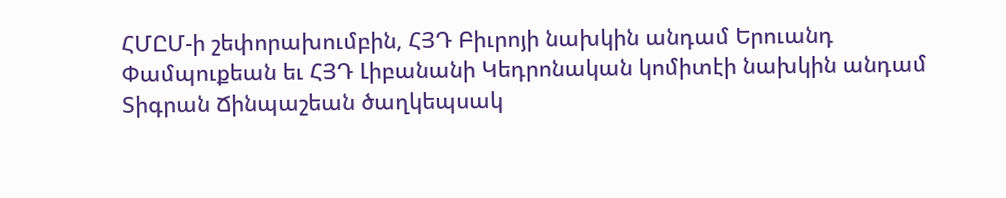ՀՄԸՄ-ի շեփորախումբին, ՀՅԴ Բիւրոյի նախկին անդամ Երուանդ Փամպուքեան եւ ՀՅԴ Լիբանանի Կեդրոնական կոմիտէի նախկին անդամ Տիգրան Ճինպաշեան ծաղկեպսակ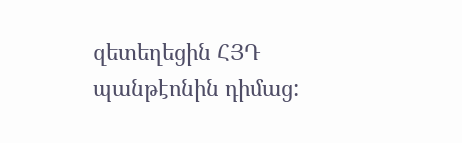զետեղեցին ՀՅԴ պանթէոնին դիմաց: